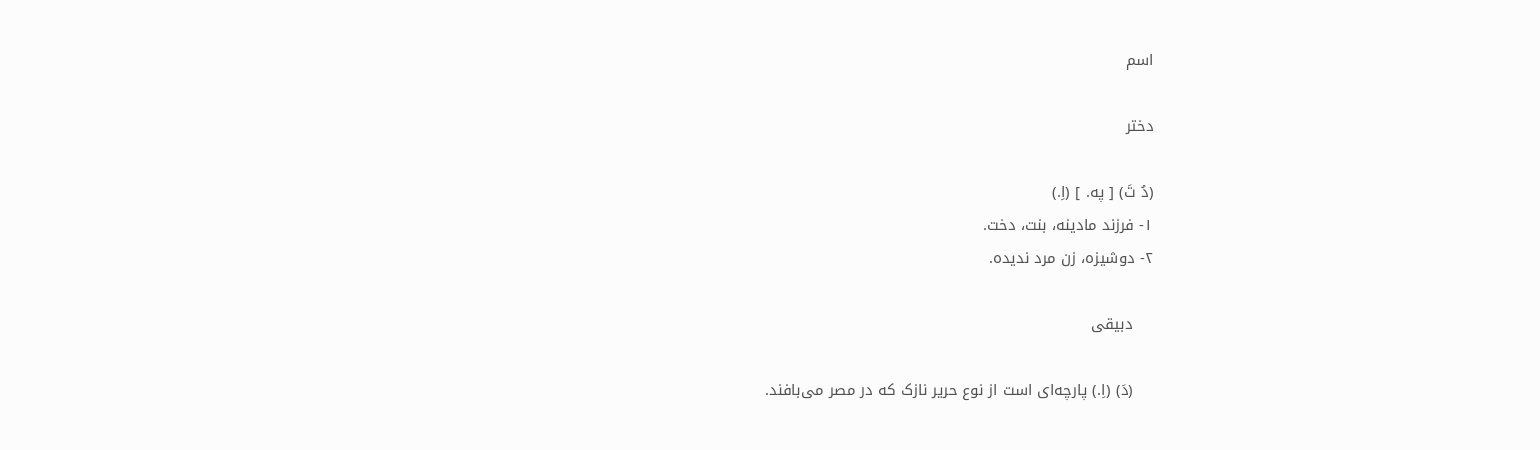اسم

دختر

(دُ تَ) [ په. ] (اِ.)
۱- فرزند مادینه، بنت، دخت.
۲- دوشیزه، زن مرد ندیده.

    دبیقی

    (دَ) (اِ.) پارچه‌ای است از نوع حریر نازک که در مصر می‌بافند.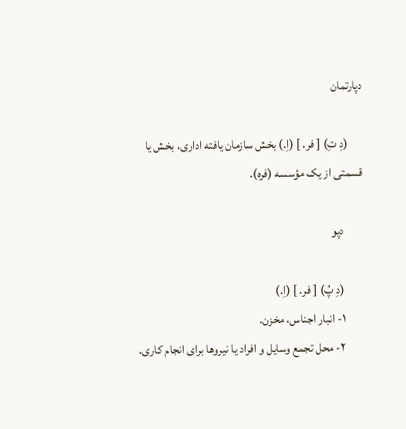دپارتمان

      (دِ تِ) [ فر. ] (اِ.) بخش سازمان یافته اداری، بخش یا قسمتی از یک مؤسسه (فره).

        دپو

        (دِ پُ) [ فر. ] (اِ.)
        ۱- انبار اجناس، مخزن.
        ۲- محل تجمع وسایل و افراد یا نیروها برای انجام کاری.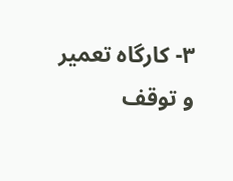۳- کارگاه تعمیر و توقف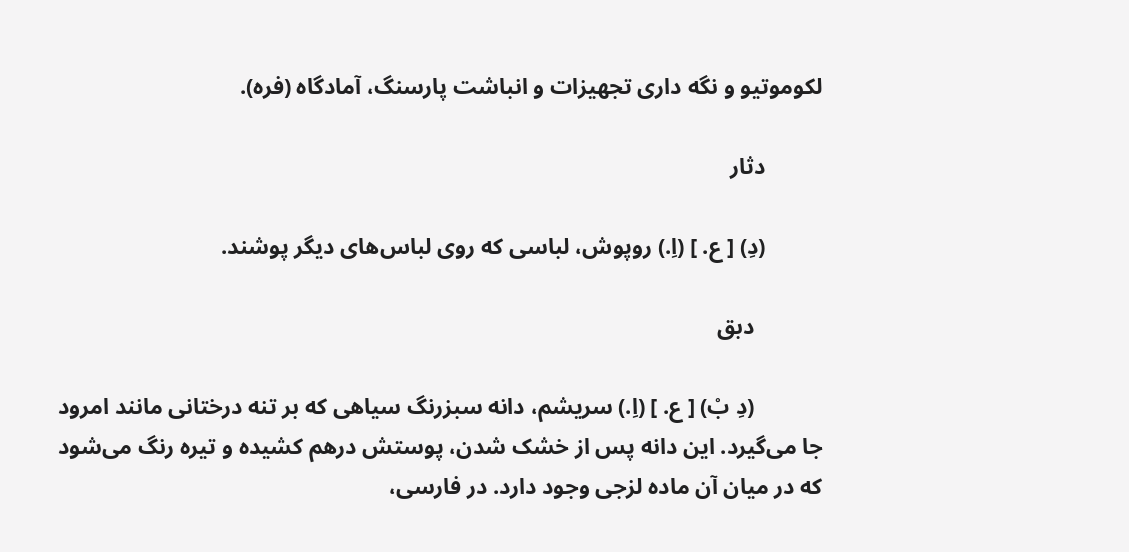لکوموتیو و نگه داری تجهیزات و انباشت پارسنگ، آمادگاه (فره).

          دثار

          (دِ) [ ع. ] (اِ.) روپوش، لباسی که روی لباس‌های دیگر پوشند.

            دبق

            (دِ بْ) [ ع. ] (اِ.) سریشم، دانه سبزرنگ سیاهی که بر تنه درختانی مانند امرود جا می‌گیرد. این دانه پس از خشک شدن، پوستش درهم کشیده و تیره رنگ می‌شود که در میان آن ماده لزجی وجود دارد. در فارسی،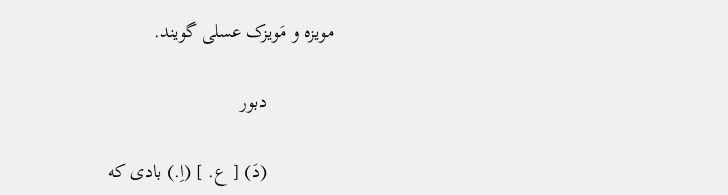مویزه و مَویزک عسلی گویند.

              دبور

              (دَ) [ ع. ] (اِ.) بادی که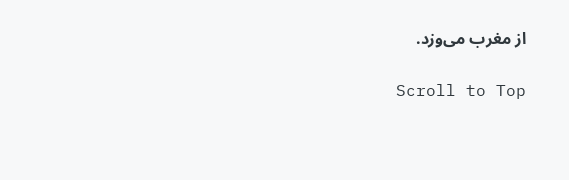از مغرب می‌وزد.

                Scroll to Top